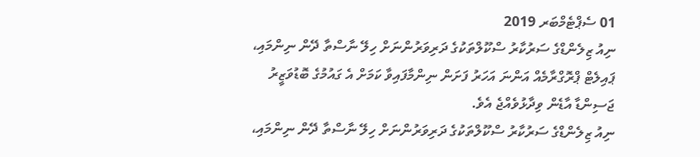01 ސެޕްޓެމްބަރ 2019
ނިއު ޒިލެންޑްގެ ސަރުކާރު ސްކޫލްތަކުގެ ދަރިވަރުންނަށް ހިލޭ ނާސްތާ ދޭން ނިންމައި، ޕައިލެޓް ޕްރޮގްރާމެއް އަންނަ އަހަރު ފަށަން ނިންމާފައިވާ ކަމަށް އެ ގައުމުގެ ބޮޑުވަޒީރު ޖަސިންޑާ އާޑެން ވިދާޅުވެއްޖެ އެވެ.
ނިއު ޒިލެންޑްގެ ސަރުކާރު ސްކޫލްތަކުގެ ދަރިވަރުންނަށް ހިލޭ ނާސްތާ ދޭން ނިންމައި،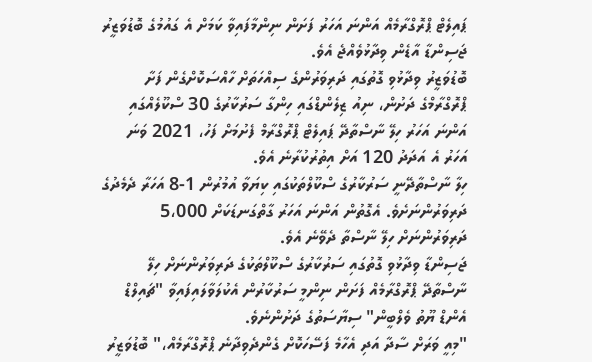ޕައިލެޓް ޕްރޮގްރާމެއް އަންނަ އަހަރު ފަށަން ނިންމާފައިވާ ކަމަށް އެ ގައުމުގެ ބޮޑުވަޒީރު ޖަސިންޑާ އާޑެން ވިދާޅުވެއްޖެ އެވެ.
ބޮޑުވަޒީރު ވިދާޅުވި ގޮތުގައި ދަރިވަރުންގެ ސިއްހަތަށް ހާއްސަކޮށްގެން ފަށާ ޕްރޮގްރާމްގެ ދަށުން، ނިއު ޒިލެންޑްގައި ހިންގާ ސަރުކާރުގެ 30 ސްކޫލެއްގައި އަންނަ އަހަރު ހިލޭ ނާސްތާދޭ ޕައިލެޓް ޕްރޮގްރާމް ފެށުމަށް ފަހު، 2021 ވަނަ އަހަރު އެ އަދަދު 120 އަށް އިތުރުކުރާނެ އެވެ.
ހިލާ ނާސްތާދޭނީ ސަރުކާރުގެ ސްކޫލްތަކުގައި ކިޔަވާ އުމުރުން 1-8 އަހަރާ ދެމެދުގެ ދަރިވަރުންނަށެވެ. އެގޮތުން އަންނަ އަހަރު ގާތްގަނޑަކަށް 5،000 ދަރިވަރުންނަށް ހިލޭ ނާސްތާ ދެވޭނެ އެވެ.
ޖަސިންޑާ ވިދާޅުވި ގޮތުގައި ސަރުކާރުގެ ސްކޫލްތަކުގެ ދަރިވަރުންނަށް ހިލޭ ނާސްތާދޭ ޕްރޮގްރާމެއް ފަށަން ނިންމީ ސަރުކާރުން އެކުލަވާލައިފައިވާ "ޗައިލްޑް އެންޑް ޔޫތު ވެލްބީން" ސިޔާސަތުގެ ދަށުންނެވެ.
"މިއީ ވަރަށް ސާދާ އަދި އެހާމެ ފަސޭހަކޮށް ގެންދެވިދާނެ ޕްރޮގްރާމެއް،" ބޮޑުވަޒީރު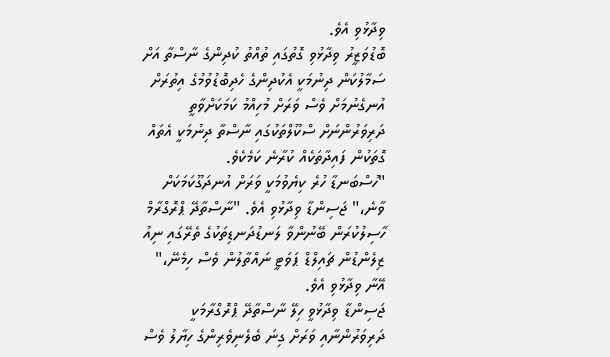ވިދާޅުވި އެވެ.
ބޮޑުވަޒީރު ވިދާޅުވި ގޮތުގައި ތުއްތު ކުދިންގެ ނާސްތާ އަށް ސަމާލުކަން ދިނުމަކީ އެކުދިންގެ ހެދިބޮޑުވުމުގެ އިތުރަށް އުނގެނުމަށް ވެސް ވަރަށް މުހިއްމު ކަމަކަށްވާތީ ދަރިވަރުންނަށް ސްކޫލްތަކުގައި ނާސްތާ ދިނުމަކީ އެތައް ގޮތަކުން ފައިދާތަކެއް ކުރާނެ ކަމެކެވެ.
"ހުސްބަނޑާ ހުރެ ކިޔެވުމަކީ ވަރަށް އުނދަގޫކަމަކަށް ވާނެ،" ޖަސިންޑާ ވިދާޅުވި އެވެ. "ނާސްތާދޭ ޕްރޮގްރާމް ހާސިލުކުރަން ބޭނުންވާ ލަނޑުދަނޑިތަކުގެ ތެރޭގައި ނިއު ޒިލެންޑުން ޗައިލްޑް ޕަވަޓީ ނައްތާލުން ވެސް ހިމެނޭ،" އޭނާ ވިދާޅުވި އެވެ.
ޖަސިންޑާ ވިދާޅުވީ ހިލޭ ނާސްތާދޭ ޕްރޮގްރާމަކީ ދަރިވަރުންނާއި ވަރަށް ގިނަ ބެލެނިވެރިންގެ ހިޔާލު ވެސް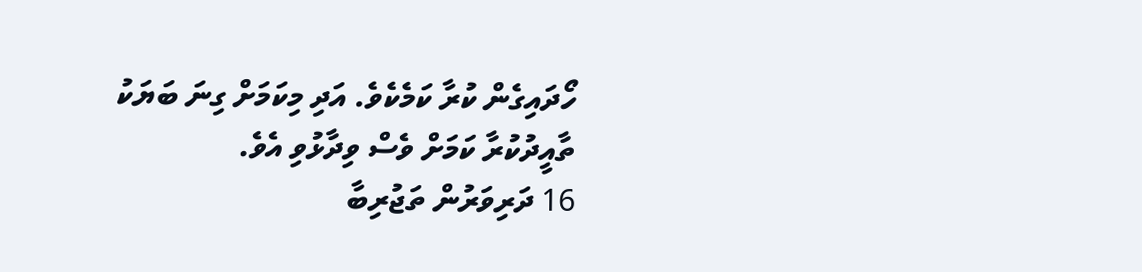ހޯދައިގެން ކުރާ ކަމެކެވެ. އަދި މިކަމަށް ގިނަ ބަޔަކު ތާއީދުކުރާ ކަމަށް ވެސް ވިދާޅުވި އެވެ.
16 ދަރިވަރުން ތަޖުރިބާ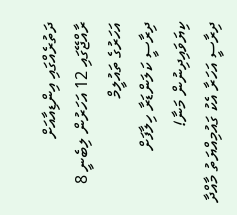ދަތުރެއްގައި އިންޑިއާއަށް
ރާއްޖޭގައި 12 އަހަރުން ލިބެނީ 8 އަހަރުގެ ތައުލީމް
ދިރާސީ ކަލަންޑަރާ ހިލާފަށް ކިޔަވައިދިނުން މަނާ!
ދިރާސީ އަހަރާ އެކު ގައުމިއްޔަތު މާއްދާ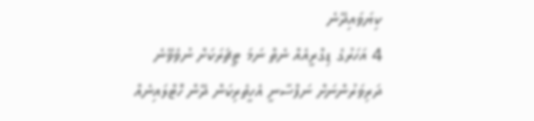ކިޔަވައިދޭނެ
4 އަހަރުގެ ޑިގްރީއެއް ނެތް ނަމަ ޓީޗަރަކަށް ނުވެވޭނެ
ދަރިވަރުންނަށް ނަފްސާނީ އެހީތެރިކަން ދޭން ހޮޓްލައިނެއް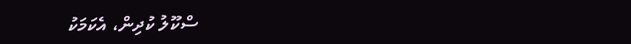ސްކޫލު ކުދިން، އެކަމަކު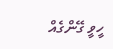ހީވީ ގޭންގެއް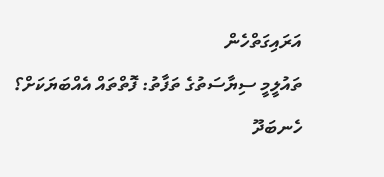އަރައިގަތްހެން
ތައުލީމީ ސިޔާސަތުގެ ތަފާތު: ފޮތްތައް އެއްބަޔަކަށް؟
ހެނބަދޫ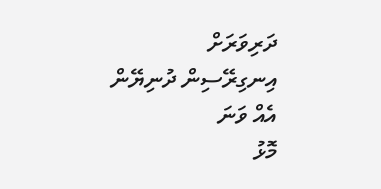ދަރިވަރަށް އިނގިރޭސިން ދުނިޔޭން އެއް ވަނަ
މޮޅު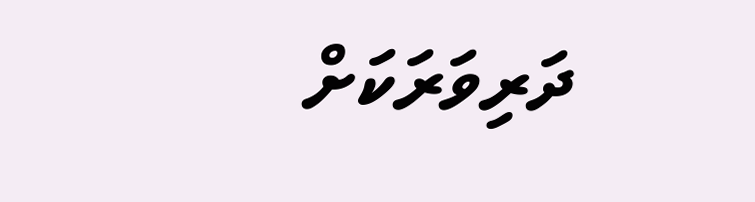ދަރިވަރަކަށް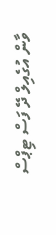ވާން އުގެއިލް ދޭ ފަސް ޓިޕްސް